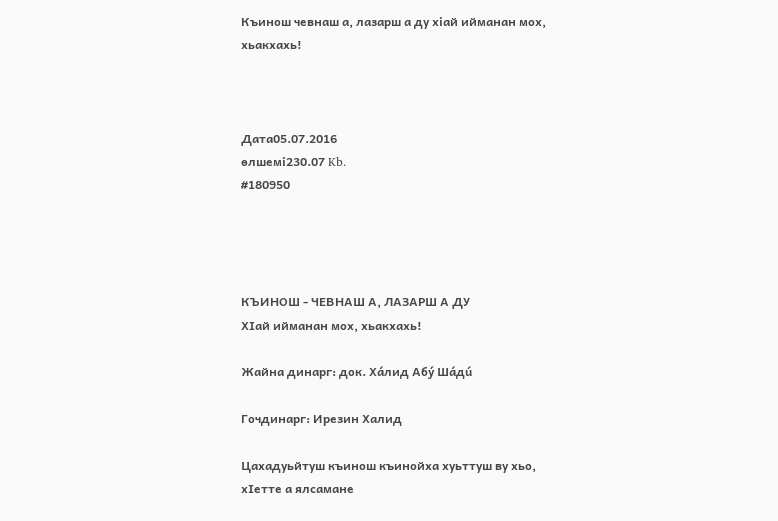Къинош чевнаш а, лазарш а ду хiай ийманан мох, хьакхахь!



Дата05.07.2016
өлшемі230.07 Kb.
#180950




КЪИНОШ - ЧЕВНАШ А, ЛАЗАРШ А ДУ
ХIай ийманан мох, хьакхахь!

Жайна динарг: док. Хáлид Абý Шáдú

Гочдинарг: Ирезин Халид

Цахадуьйтуш къинош къинойха хуьттуш ву хьо, хIетте а ялсамане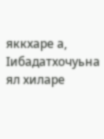яккхаре а, Iибадатхочуьна ял хиларе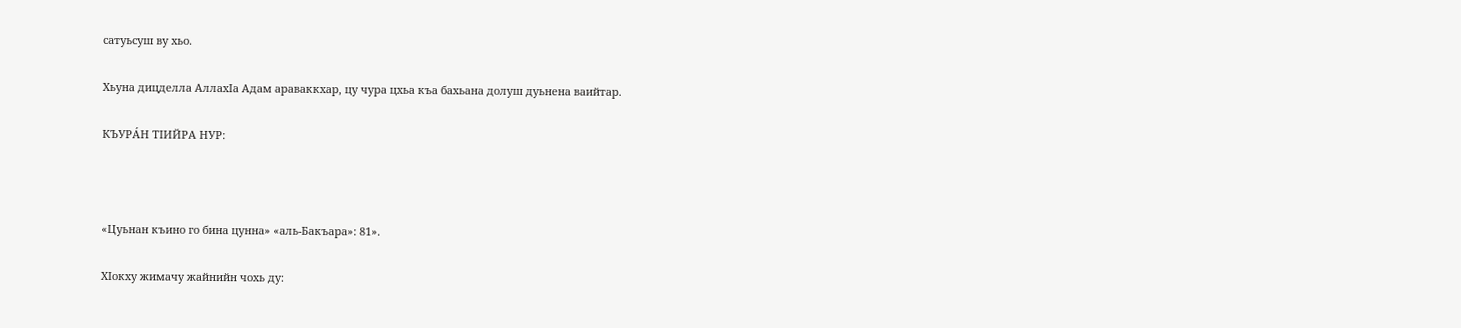сатуьсуш ву хьо.

Хьуна дицделла АллахIа Адам араваккхар, цу чура цхьа къа бахьана долуш дуьнена ваийтар.

КЪУРÁН ТIИЙРА НУР:



«Цуьнан къино го бина цунна» «аль-Бакъара»: 81».

ХIокху жимачу жайнийн чохь ду: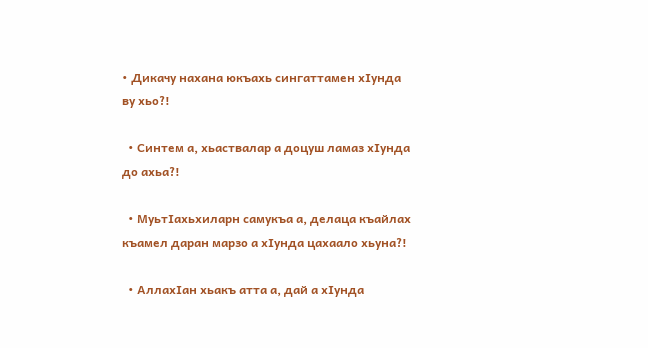• Дикачу нахана юкъахь сингаттамен хIунда ву хьо?!

  • Синтем а, хьаствалар а доцуш ламаз хIунда до ахьа?!

  • МуьтIахьхиларн самукъа а, делаца къайлах къамел даран марзо а хIунда цахаало хьуна?!

  • АллахIан хьакъ атта а, дай а хIунда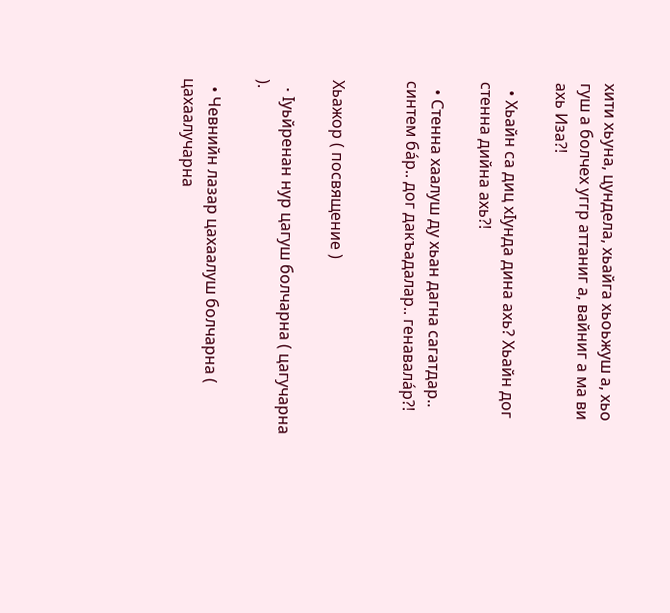хити хьуна, цундела, хьайга хьоьжуш а, хьо гуш а болчех уггр аттаниг а, вайниг а ма ви ахь Иза?!

  • Хьайн са диц хIунда дина ахь? Хьайн дог стенна дийна ахь?!

  • Стенна хаалуш ду хьан дагна сагатдар.. синтем бáр.. дог дакъадалар.. генавалáр?!


Хьажор ( посвящение )

  • Iуьйренан нур цагуш болчарна ( цагучарна ).

  • Чевнийн лазар цахаалуш болчарна ( цахаалучарна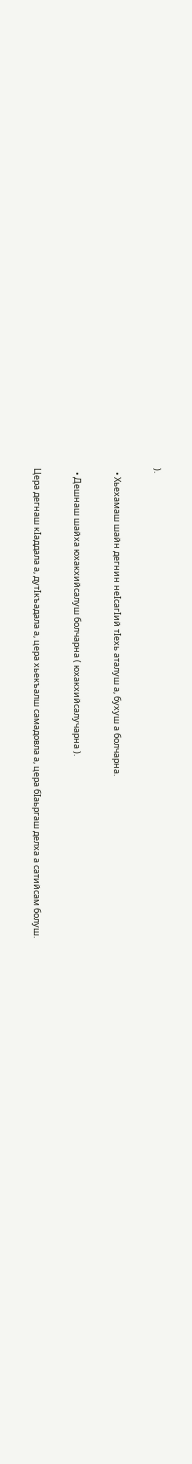).

  • Хьехамаш шайн дегнин неIсагIий тIехь аталуш а, бухуш а болчарна.

  • Дешнаш шайха юхакхийсалуш болчарна ( юхакхийсалучарна ).

Цера дегнаш кIаддала а, дутIкъадала а, цера хьекъалш самадовла а, цера бIаьргаш делха а сатийсам болуш.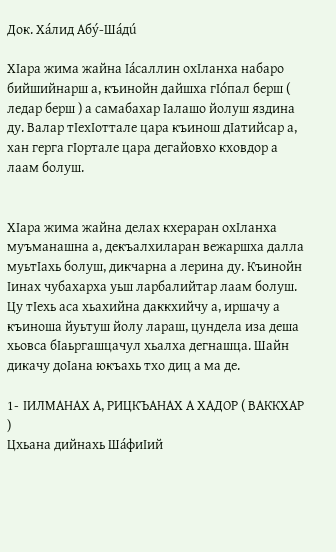Док. Хáлид Абý-Шáдú

ХIара жима жайна Iáсаллин охIланха набаро бийшийнарш а, къинойн дайшха гIóпал берш ( ледар берш ) а самабахар Iалашо йолуш яздина ду. Валар тIехIоттале цара къинош дIатийсар а, хан герга гIортале цара дегайовхо кховдор а лаам болуш.


ХIара жима жайна делах кхераран охIланха муъманашна а, декъалхиларан вежаршха далла муьтIахь болуш, дикчарна а лерина ду. Къинойн Iинах чубахарха уьш ларбалийтар лаам болуш.
Цу тIехь аса хьахийна даккхийчу а, иршачу а къиноша йуьтуш йолу лараш, цундела иза деша хьовса бIаьргашцачул хьалха дегнашца. Шайн дикачу доIана юкъахь тхо диц а ма де.

1- IИЛМАНАХ А, РИЦКЪАНАХ А ХАДОР ( ВАККХАР )
Цхьана дийнахь ШáфиIий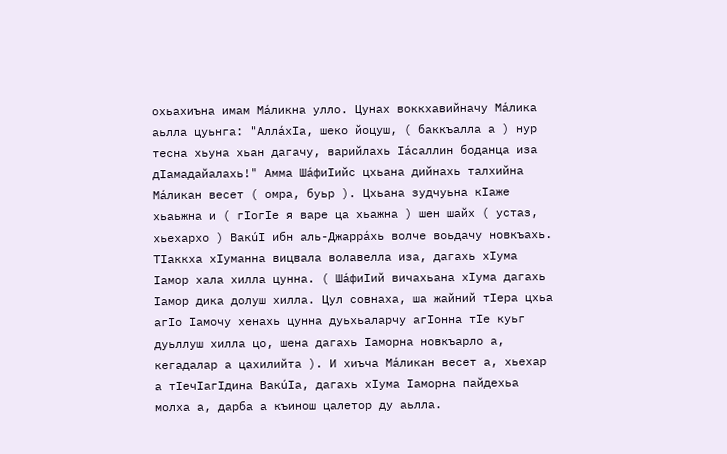охьахиъна имам Мáликна улло. Цунах воккхавийначу Мáлика аьлла цуьнга: "АллáхIа, шеко йоцуш, ( баккъалла а ) нур тесна хьуна хьан дагачу, варийлахь Iáсаллин боданца иза дIамадайалахь!" Амма ШáфиIийс цхьана дийнахь талхийна Мáликан весет ( омра, буьр ). Цхьана зудчуьна кIаже хьаьжна и ( гIогIе я варе ца хьажна ) шен шайх ( устаз, хьехархо ) ВакúI ибн аль-Джаррáхь волче воьдачу новкъахь. ТIаккха хIуманна вицвала волавелла иза, дагахь хIума Iамор хала хилла цунна. ( ШáфиIий вичахьана хIума дагахь Iамор дика долуш хилла. Цул совнаха, ша жайний тIера цхьа агIо Iамочу хенахь цунна дуьхьаларчу агIонна тIе куьг дуьллуш хилла цо, шена дагахь Iаморна новкъарло а, кегадалар а цахилийта ). И хиъча Мáликан весет а, хьехар а тIечIагIдина ВакúIа, дагахь хIума Iаморна пайдехьа молха а, дарба а къинош цалетор ду аьлла.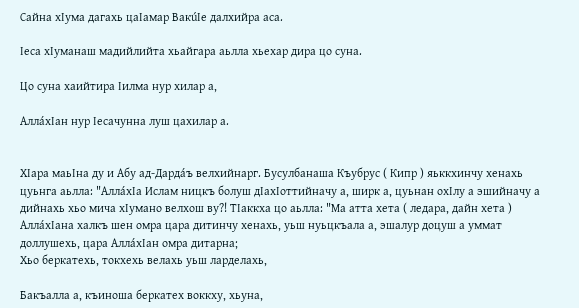Сайна хIума дагахь цаIамар ВакúIе далхийра аса.

Iеса хIуманаш мадийлийта хьайгара аьлла хьехар дира цо суна.

Цо суна хаийтира Iилма нур хилар а,

АллáхIан нур Iесачунна луш цахилар а.


ХIара маьIна ду и Абу ад-Дардáъ велхийнарг. Бусулбанаша Къубрус ( Кипр ) яьккхинчу хенахь цуьнга аьлла: "АллáхIа Ислам ницкъ болуш дIахIоттийначу а, ширк а, цуьнан охIлу а эшийначу а дийнахь хьо мича хIумано велхош ву?! ТIаккха цо аьлла: "Ма атта хета ( ледара, дайн хета ) АллáхIана халкъ шен омра цара дитинчу хенахь, уьш нуьцкъала а, эшалур доцуш а уммат доллушехь, цара АллáхIан омра дитарна;
Хьо беркатехь, токхехь велахь уьш ларделахь,

Бакъалла а, къиноша беркатех воккху, хьуна,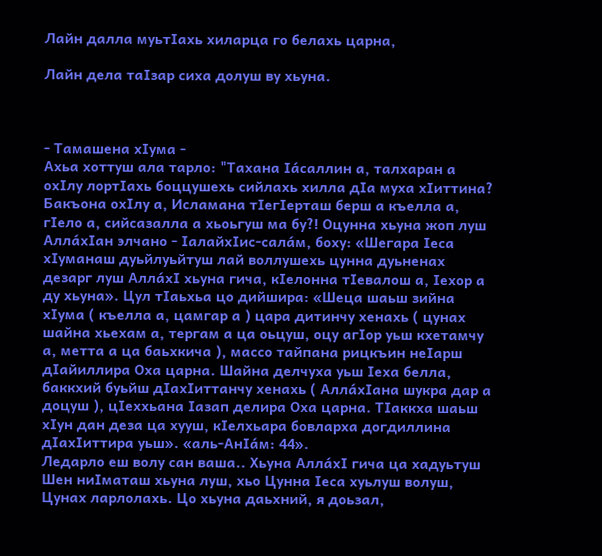Лайн далла муьтIахь хиларца го белахь царна,

Лайн дела таIзар сиха долуш ву хьуна.



- Тамашена хIума -
Ахьа хоттуш ала тарло: "Тахана Iáсаллин а, талхаран а охIлу лортIахь боццушехь сийлахь хилла дIа муха хIиттина? Бакъона охIлу а, Исламана тIегIерташ берш а къелла а, гIело а, сийсазалла а хьоьгуш ма бу?! Оцунна хьуна жоп луш АллáхIан элчано - IалайхIис-салáм, боху: «Шегара Iеса хIуманаш дуьйлуьйтуш лай воллушехь цунна дуьненах дезарг луш АллáхI хьуна гича, кIелонна тIевалош а, Iехор а ду хьуна». Цул тIаьхьа цо дийшира: «Шеца шаьш зийна хIума ( къелла а, цамгар а ) цара дитинчу хенахь ( цунах шайна хьехам а, тергам а ца оьцуш, оцу агIор уьш кхетамчу а, метта а ца баьхкича ), массо тайпана рицкъин неIарш дIайиллира Оха царна. Шайна делчуха уьш Iеха белла, баккхий буьйш дIахIиттанчу хенахь ( АллáхIана шукра дар а доцуш ), цIеххьана Iазап делира Оха царна. ТIаккха шаьш хIун дан деза ца хууш, кIелхьара бовларха догдиллина дIахIиттира уьш». «аль-АнIáм: 44».
Ледарло еш волу сан ваша.. Хьуна АллáхI гича ца хадуьтуш Шен ниIматаш хьуна луш, хьо Цунна Iеса хуьлуш волуш, Цунах ларлолахь. Цо хьуна даьхний, я доьзал,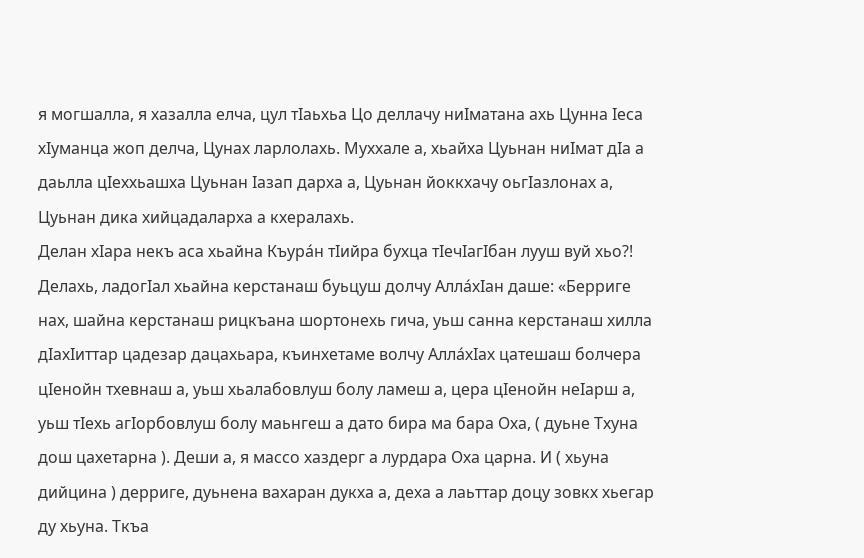я могшалла, я хазалла елча, цул тIаьхьа Цо деллачу ниIматана ахь Цунна Iеса хIуманца жоп делча, Цунах ларлолахь. Муххале а, хьайха Цуьнан ниIмат дIа а даьлла цIеххьашха Цуьнан Iазап дарха а, Цуьнан йоккхачу оьгIазлонах а, Цуьнан дика хийцадаларха а кхералахь.
Делан хIара некъ аса хьайна Къурáн тIийра бухца тIечIагIбан лууш вуй хьо?! Делахь, ладогIал хьайна керстанаш буьцуш долчу АллáхIан даше: «Берриге нах, шайна керстанаш рицкъана шортонехь гича, уьш санна керстанаш хилла дIахIиттар цадезар дацахьара, къинхетаме волчу АллáхIах цатешаш болчера цIенойн тхевнаш а, уьш хьалабовлуш болу ламеш а, цера цIенойн неIарш а, уьш тIехь агIорбовлуш болу маьнгеш а дато бира ма бара Оха, ( дуьне Тхуна дош цахетарна ). Деши а, я массо хаздерг а лурдара Оха царна. И ( хьуна дийцина ) дерриге, дуьнена вахаран дукха а, деха а лаьттар доцу зовкх хьегар ду хьуна. Ткъа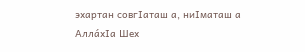эхартан совгIаташ а, ниIматаш а АллáхIа Шех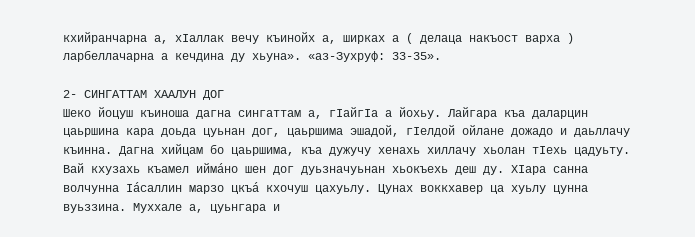кхийранчарна а, хIаллак вечу къинойх а, ширках а ( делаца накъост варха ) ларбеллачарна а кечдина ду хьуна». «аз-Зухруф: 33-35».

2- СИНГАТТАМ ХААЛУН ДОГ
Шеко йоцуш къиноша дагна сингаттам а, гIайгIа а йохьу. Лайгара къа даларцин цаьршина кара доьда цуьнан дог, цаьршима эшадой, гIелдой ойлане дожадо и даьллачу къинна. Дагна хийцам бо цаьршима, къа дужучу хенахь хиллачу хьолан тIехь цадуьту. Вай кхузахь къамел иймáно шен дог дуьзначуьнан хьокъехь деш ду. ХIара санна волчунна Iáсаллин марзо цкъá кхочуш цахуьлу. Цунах воккхавер ца хуьлу цунна вуьззина. Муххале а, цуьнгара и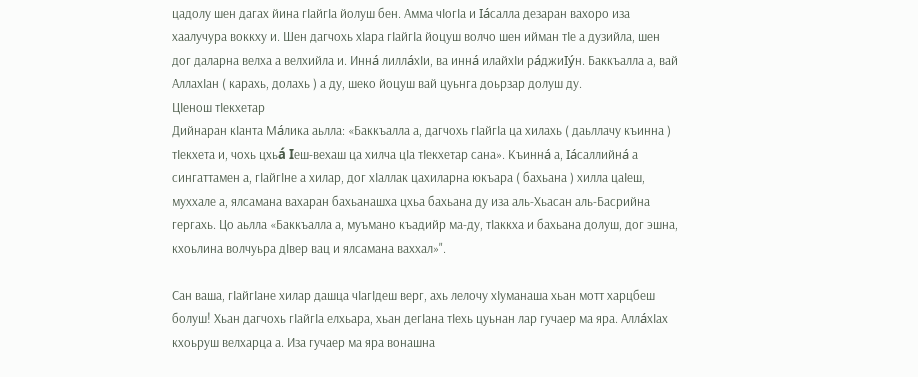цадолу шен дагах йина гIайгIа йолуш бен. Амма чIогIа и Iáсалла дезаран вахоро иза хаалучура воккху и. Шен дагчохь хIара гIайгIа йоцуш волчо шен ийман тIе а дузийла, шен дог даларна велха а велхийла и. Иннá лиллáхIи, ва иннá илайхIи рáджиIýн. Баккъалла а, вай АллахIан ( карахь, долахь ) а ду, шеко йоцуш вай цуьнга доьрзар долуш ду.
ЦIенош тIекхетар
Дийнаран кIанта Мáлика аьлла: «Баккъалла а, дагчохь гIайгIа ца хилахь ( даьллачу къинна ) тIекхета и, чохь цхьá Iеш-вехаш ца хилча цIа тIекхетар сана». Къиннá а, Iáсаллийнá а сингаттамен а, гIайгIне а хилар, дог хIаллак цахиларна юкъара ( бахьана ) хилла цаIеш, муххале а, ялсамана вахаран бахьанашха цхьа бахьана ду иза аль-Хьасан аль-Басрийна гергахь. Цо аьлла «Баккъалла а, муъмано къадийр ма-ду, тIаккха и бахьана долуш, дог эшна, кхоьлина волчуьра дIвер вац и ялсамана ваххал»".

Сан ваша, гIайгIане хилар дашца чIагIдеш верг, ахь лелочу хIуманаша хьан мотт харцбеш болуш! Хьан дагчохь гIайгIа елхьара, хьан дегIана тIехь цуьнан лар гучаер ма яра. АллáхIах кхоьруш велхарца а. Иза гучаер ма яра вонашна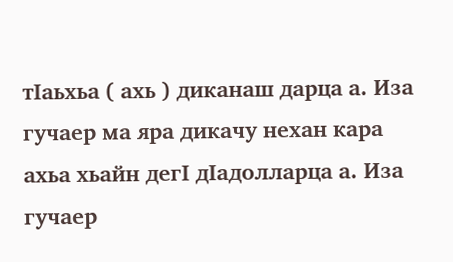тIаьхьа ( ахь ) диканаш дарца а. Иза гучаер ма яра дикачу нехан кара ахьа хьайн дегI дIадолларца а. Иза гучаер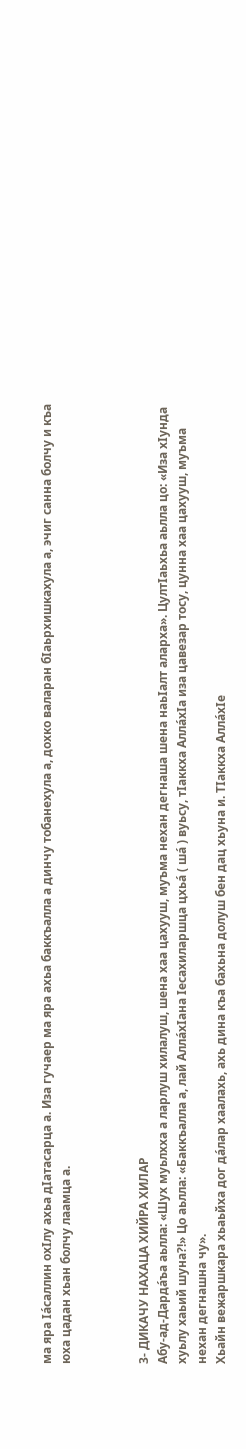ма яра Iáсаллин охIлу ахьа дIатасарца а. Иза гучаер ма яра ахьа баккъалла а динчу тобанехула а, дохко валаран бIаьрхишкахула а, эчиг санна болчу и къа юха цадан хьан болчу лаамца а.



3- ДИКАЧУ НАХАЦА ХИЙРА ХИЛАР
Абу-ад-Дардáъа аьлла: «Шух муьлхха а ларлуш хилалуш, шена хаа цахууш, муъма нехан дегнаша шена наьIалт аларха». ЦултIаьхьа аьлла цо: «Иза хIунда хуьлу хаьий шуна?!» Цо аьлла: «Баккъалла а, лай АллáхIана Iесахиларшца цхьá ( шá ) вуьсу, тIаккха АллáхIа иза цавезар тосу, цунна хаа цахууш, муъма нехан дегнашна чу».
Хьайн вежаршкара хьаьйха дог дáлар хаалахь, ахь дина къа бахьна долуш бен дац хьуна и. ТIаккха АллáхIе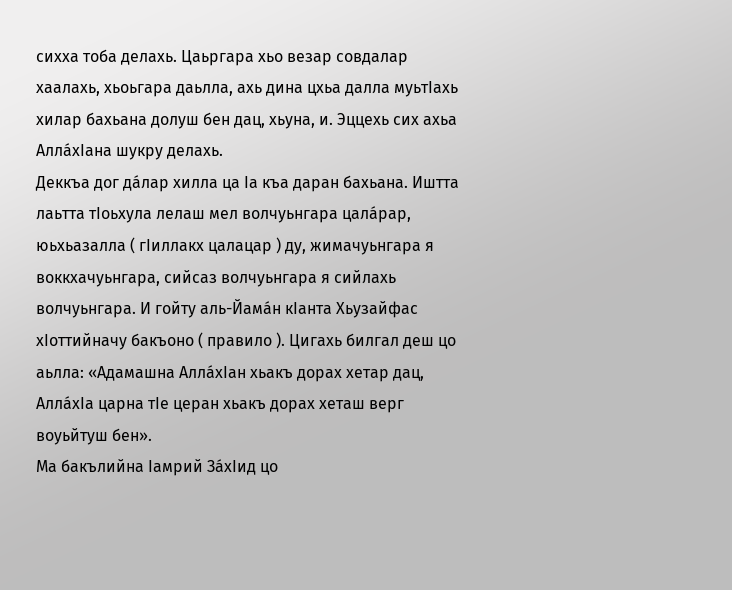сихха тоба делахь. Цаьргара хьо везар совдалар хаалахь, хьоьгара даьлла, ахь дина цхьа далла муьтIахь хилар бахьана долуш бен дац, хьуна, и. Эццехь сих ахьа АллáхIана шукру делахь.
Деккъа дог дáлар хилла ца Iа къа даран бахьана. Иштта лаьтта тIоьхула лелаш мел волчуьнгара цалáрар, юьхьазалла ( гIиллакх цалацар ) ду, жимачуьнгара я воккхачуьнгара, сийсаз волчуьнгара я сийлахь волчуьнгара. И гойту аль-Йамáн кIанта Хьузайфас хIоттийначу бакъоно ( правило ). Цигахь билгал деш цо аьлла: «Адамашна АллáхIан хьакъ дорах хетар дац, АллáхIа царна тIе церан хьакъ дорах хеташ верг воуьйтуш бен».
Ма бакълийна Iамрий ЗáхIид цо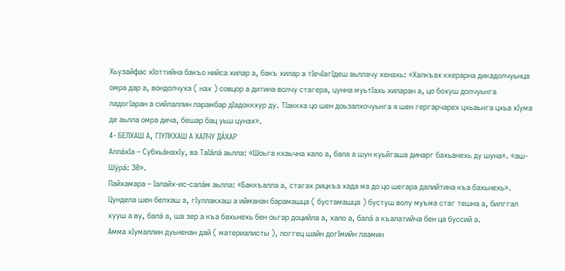Хьузайфас хIоттийна бакъо нийса хилар а, бакъ хилар а тIечIагIдеш аьллачу хенахь: «Халкъах кхерарна дикадолчуьнца омра дар а, вондолчуха ( нах ) совцор а дитина волчу стагера, цунна муьтIахь хиларан а, цо бохуш долчуьнга ладогIаран а сийлаллин ларамбар дIадоккхур ду. ТIаккха цо шен доьзалхочуьнга я шен гергарчарех цхьаьнга цхьа хIума де аьлла омра дича, бешар бац уьш цунах».
4- БЕЛХАШ А, ГIУЛКХАШ А ХАЛЧУ ДÁХАР
АллáхIа – СубхьáнахIу, ва ТаIáлá аьлла: «Шоьга кхаьчна хало а, бала а шун куьйгаша динарг бахьанехь ду шуна». «аш-Шýрá: 30».
Пайхамара – Iалайх-ис-салáм аьлла: «Баккъалла а, стагах рицкъа хада ма до цо шегара далийтина къа бахьнехь».
Цундела шен белхаш а, гIуллакхаш а ийманан барамашца ( бустамашца ) бустуш волу муъма стаг тешна а, билггал хууш а ву, балá а, ша зер а къа бахьнехь бен оьгар доцийла а, хало а, балá а къалатийча бен ца буссий а.
Амма хIумаллин дуьненан дай ( материалисты ), логгец шайн догIмийн лаамин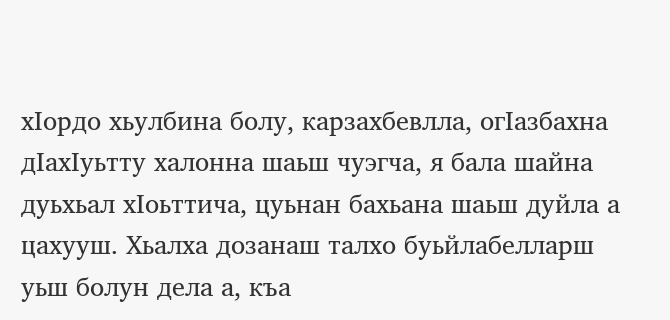хIордо хьулбина болу, карзахбевлла, огIазбахна дIахIуьтту халонна шаьш чуэгча, я бала шайна дуьхьал хIоьттича, цуьнан бахьана шаьш дуйла а цахууш. Хьалха дозанаш талхо буьйлабелларш уьш болун дела а, къа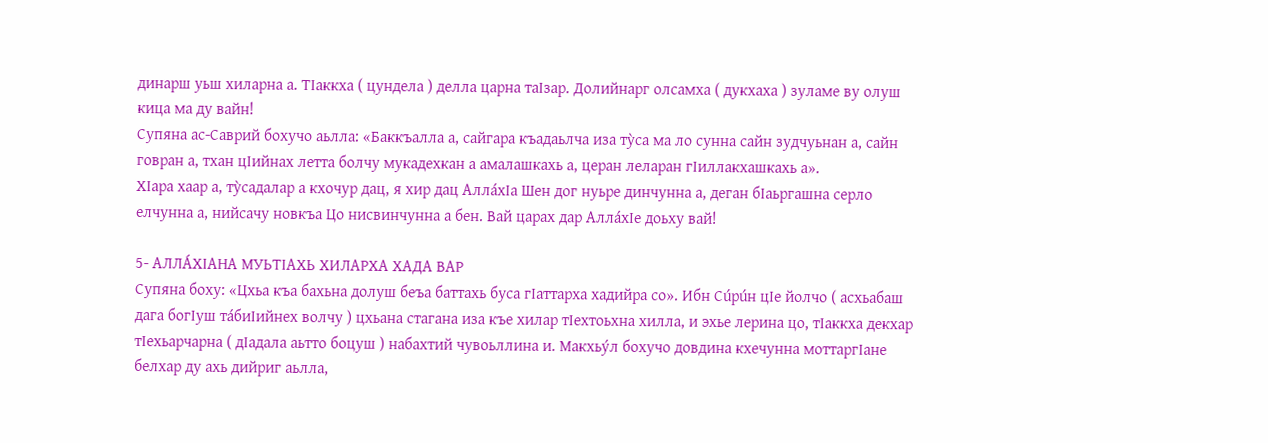динарш уьш хиларна а. ТIаккха ( цундела ) делла царна таIзар. Долийнарг олсамха ( дукхаха ) зуламе ву олуш кица ма ду вайн!
Супяна ас-Саврий бохучо аьлла: «Баккъалла а, сайгара къадаьлча иза тỳса ма ло сунна сайн зудчуьнан а, сайн говран а, тхан цIийнах летта болчу мукадехкан а амалашкахь а, церан леларан гIиллакхашкахь а».
ХIара хаар а, тỳсадалар а кхочур дац, я хир дац АллáхIа Шен дог нуьре динчунна а, деган бIаьргашна серло елчунна а, нийсачу новкъа Цо нисвинчунна а бен. Вай царах дар АллáхIе доьху вай!

5- АЛЛÁХIАНА МУЬТIАХЬ ХИЛАРХА ХАДА ВАР
Супяна боху: «Цхьа къа бахьна долуш беъа баттахь буса гIаттарха хадийра со». Ибн Сúрúн цIе йолчо ( асхьабаш дага богIуш тáбиIийнех волчу ) цхьана стагана иза къе хилар тIехтоьхна хилла, и эхье лерина цо, тIаккха декхар тIехьарчарна ( дIадала аьтто боцуш ) набахтий чувоьллина и. Макхьýл бохучо довдина кхечунна моттаргIане белхар ду ахь дийриг аьлла,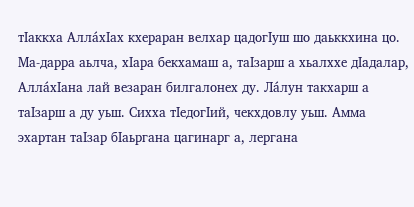тIаккха АллáхIах кхераран велхар цадогIуш шо даьккхина цо.
Ма-дарра аьлча, хIара бекхамаш а, таIзарш а хьалххе дIадалар, АллáхIана лай везаран билгалонех ду. Лáлун такхарш а таIзарш а ду уьш. Сихха тIедогIий, чекхдовлу уьш. Амма эхартан таIзар бIаьргана цагинарг а, лергана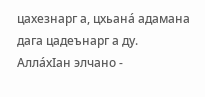цахезнарг а, цхьанá адамана дага цадеънарг а ду.
АллáхIан элчано -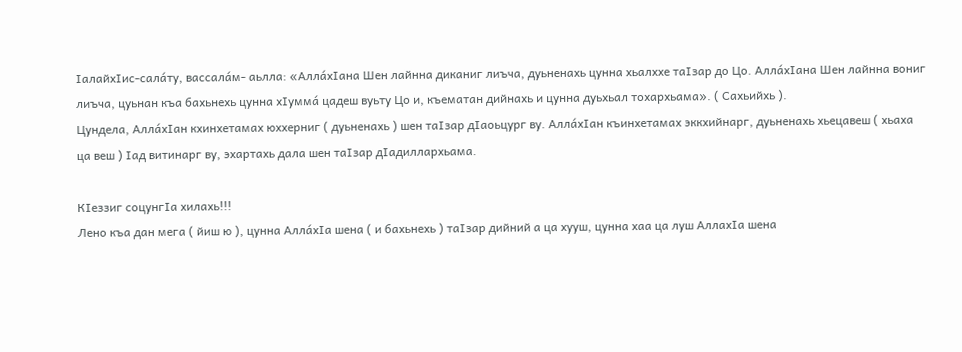IалайхIис-салáту, вассалáм- аьлла: «АллáхIана Шен лайнна диканиг лиъча, дуьненахь цунна хьалххе таIзар до Цо. АллáхIана Шен лайнна вониг лиъча, цуьнан къа бахьнехь цунна хIуммá цадеш вуьту Цо и, къематан дийнахь и цунна дуьхьал тохархьама». ( Сахьийхь ).
Цундела, АллáхIан кхинхетамах юххерниг ( дуьненахь ) шен таIзар дIаоьцург ву. АллáхIан къинхетамах эккхийнарг, дуьненахь хьецавеш ( хьаха ца веш ) Iад витинарг ву, эхартахь дала шен таIзар дIадиллархьама.

КIеззиг соцунгIа хилахь!!!
Лено къа дан мега ( йиш ю ), цунна АллáхIа шена ( и бахьнехь ) таIзар дийний а ца хууш, цунна хаа ца луш АллахIа шена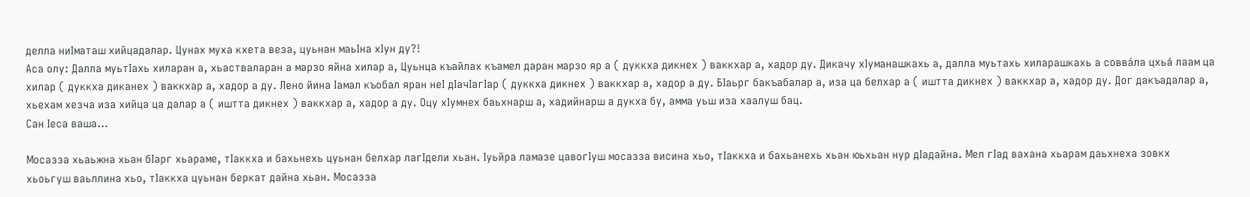делла ниIматаш хийцадалар. Цунах муха кхета веза, цуьнан маьIна хIун ду?!
Аса олу: Далла муьтIахь хиларан а, хьастваларан а марзо яйна хилар а, Цуьнца къайлах къамел даран марзо яр а ( дуккха дикнех ) ваккхар а, хадор ду. Дикачу хIуманашкахь а, далла муьтахь хиларашкахь а соввáла цхьá лаам ца хилар ( дуккха диканех ) ваккхар а, хадор а ду. Лено йина Iамал къобал яран неI дIачIагIар ( дуккха дикнех ) ваккхар а, хадор а ду. БIаьрг бакъабалар а, иза ца белхар а ( иштта дикнех ) ваккхар а, хадор ду. Дог дакъадалар а, хьехам хезча иза хийца ца далар а ( иштта дикнех ) ваккхар а, хадор а ду. Оцу хIумнех баьхнарш а, хадийнарш а дукха бу, амма уьш иза хаалуш бац.
Сан Iеса ваша…

Мосазза хьаьжна хьан бIарг хьараме, тIаккха и бахьнехь цуьнан белхар лагIдели хьан. Iуьйра ламазе цавогIуш мосазза висина хьо, тIаккха и бахьанехь хьан юьхьан нур дIадайна. Мел гIад вахана хьарам даьхнеха зовкх хьоьгуш ваьллина хьо, тIаккха цуьнан беркат дайна хьан. Мосазза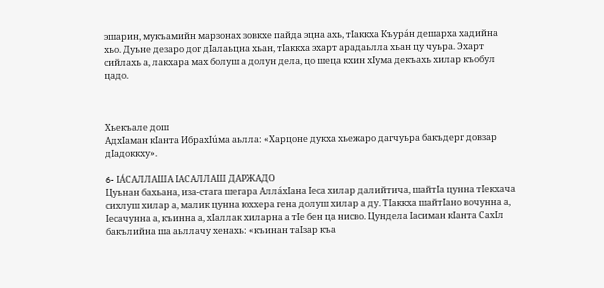эшарин, мукъамийн марзонах зовкхе пайда эцна ахь, тIаккха Къурáн дешарха хадийна хьо. Дуьне дезаро дог дIалаьцна хьан, тIаккха эхарт арадаьлла хьан цу чуьра. Эхарт сийлахь а, лакхара мах болуш а долун дела, цо шеца кхин хIума декъахь хилар къобул цадо.



Хьекъале дош
АдхIаман кIанта ИбрахIúма аьлла: «Харцоне дукха хьежаро дагчуьра бакъдерг довзар дIадоккху».

6- IÁСАЛЛАША IАСАЛЛАШ ДАРЖАДО
Цуьнан бахьана, иза-стага шегара АллáхIана Iеса хилар далийтича, шайтIа цунна тIекхача сихлуш хилар а, малик цунна юххера гена долуш хилар а ду. ТIаккха шайтIано вочунна а, Iесачунна а, къинна а, хIаллак хиларна а тIе бен ца нисво. Цундела Iасиман кIанта СахIл бакълийна ша аьллачу хенахь: «къинан таIзар къа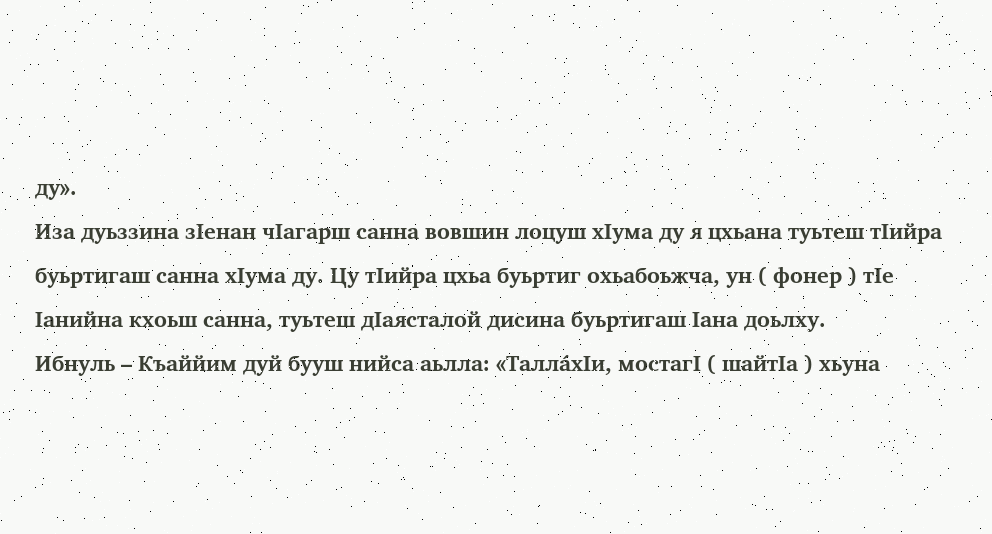ду».
Иза дуьззина зIенан чIагарш санна вовшин лоцуш хIума ду я цхьана туьтеш тIийра буьртигаш санна хIума ду. Цу тIийра цхьа буьртиг охьабоьжча, ун ( фонер ) тIе Iанийна кхоьш санна, туьтеш дIаясталой дисина буьртигаш Iана доьлху.
Ибнуль – Къаййим дуй бууш нийса аьлла: «ТаллáхIи, мостагI ( шайтIа ) хьуна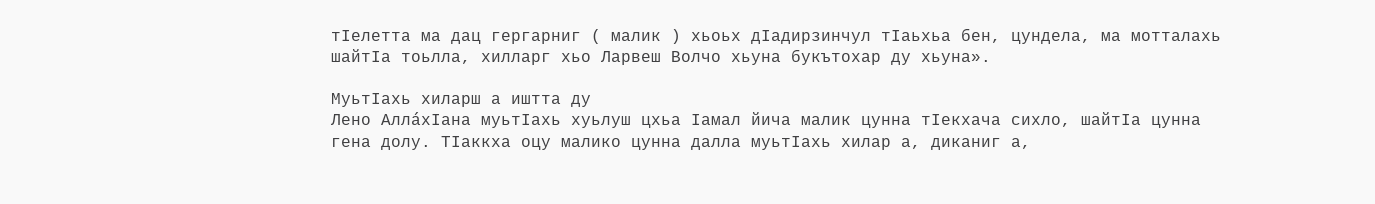тIелетта ма дац гергарниг ( малик ) хьоьх дIадирзинчул тIаьхьа бен, цундела, ма мотталахь шайтIа тоьлла, хилларг хьо Ларвеш Волчо хьуна букътохар ду хьуна».

МуьтIахь хиларш а иштта ду
Лено АллáхIана муьтIахь хуьлуш цхьа Iамал йича малик цунна тIекхача сихло, шайтIа цунна гена долу. ТIаккха оцу малико цунна далла муьтIахь хилар а, диканиг а,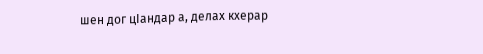шен дог цIандар а, делах кхерар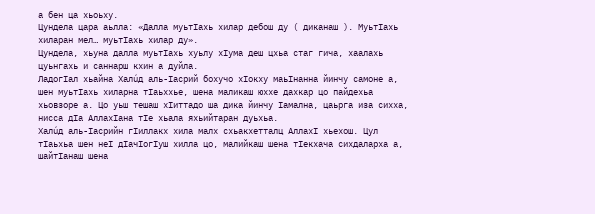а бен ца хьоьху.
Цундела цара аьлла: «Далла муьтIахь хилар дебош ду ( диканаш ). МуьтIахь хиларан мел… муьтIахь хилар ду».
Цундела, хьуна далла муьтIахь хуьлу хIума деш цхьа стаг гича, хаалахь цуьнгахь и саннарш кхин а дуйла.
ЛадогIал хьайна Халúд аль-Iасрий бохучо хIокху маьIнанна йинчу самоне а, шен муьтIахь хиларна тIаьххье, шена маликаш юххе дахкар цо пайдехьа хьовзоре а. Цо уьш тешаш хIиттадо ша дика йинчу Iамална, цаьрга иза сихха, нисса дIа АллахIана тIе хьала яхьийтаран дуьхьа.
Халúд аль-Iасрийн гIиллакх хила малх схьакхетталц АллахI хьехош. Цул тIаьхьа шен неI дIачIогIуш хилла цо, малийкаш шена тIекхача сихдаларха а, шайтIанаш шена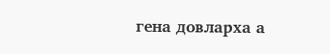гена довларха а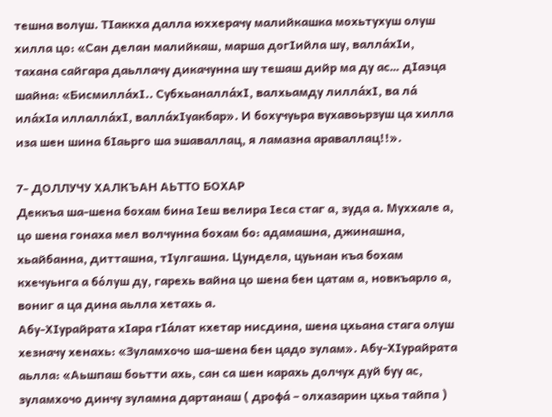тешна волуш. ТIаккха далла юххерачу малийкашка мохьтухуш олуш хилла цо: «Сан делан малийкаш, марша догIийла шу, валлáхIи, тахана сайгара даьллачу дикачунна шу тешаш дийр ма ду ас… дIаэца шайна: «БисмиллáхI.. СубхьаналлáхI, валхьамду лиллáхI, ва лá илáхIа иллаллáхI, валлáхIуакбар». И бохучуьра вухавоьрзуш ца хилла иза шен шина бIаьрго ша эшаваллац, я ламазна араваллац!!».

7- ДОЛЛУЧУ ХАЛКЪАН АЬТТО БОХАР
Деккъа ша-шена бохам бина Iеш велира Iеса стаг а, зуда а. Муххале а, цо шена гонаха мел волчунна бохам бо: адамашна, джинашна, хьайбанна, дитташна, тIулгашна. Цундела, цуьнан къа бохам кхечуьнга а бóлуш ду, гарехь вайна цо шена бен цатам а, новкъарло а, вониг а ца дина аьлла хетахь а.
Абу-ХIурайрата хIара гIáлат кхетар нисдина, шена цхьана стага олуш хезначу хенахь: «Зуламхочо ша-шена бен цадо зулам». Абу-ХIурайрата аьлла: «Аьшпаш боьтти ахь, сан са шен карахь долчух дуй буу ас, зуламхочо динчу зуламна дартанаш ( дрофá – олхазарин цхьа тайпа )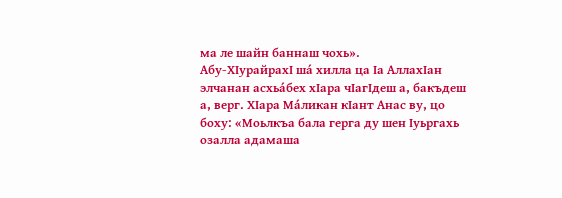ма ле шайн баннаш чохь».
Абу-ХIурайрахI шá хилла ца Iа АллахIан элчанан асхьáбех хIара чIагIдеш а, бакъдеш а, верг. ХIара Мáликан кIант Анас ву, цо боху: «Моьлкъа бала герга ду шен Iуьргахь озалла адамаша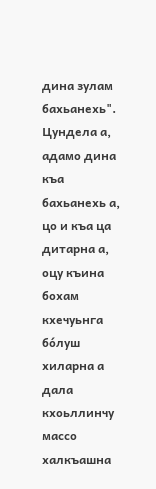дина зулам бахьанехь".
Цундела а, адамо дина къа бахьанехь а, цо и къа ца дитарна а, оцу къина бохам кхечуьнга бóлуш хиларна а дала кхоьллинчу массо халкъашна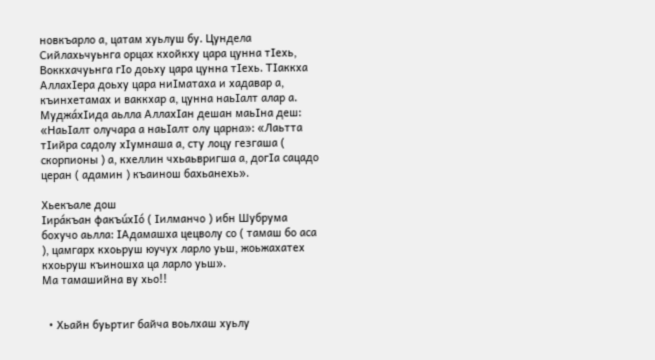новкъарло а, цатам хуьлуш бу. Цундела Сийлахьчуьнга орцах кхойкху цара цунна тIехь, Воккхачуьнга гIо доьху цара цунна тIехь. ТIаккха АллахIера доьху цара ниIматаха и хадавар а, къинхетамах и ваккхар а, цунна наьIалт алар а.
МуджáхIида аьлла АллахIан дешан маьIна деш: «НаьIалт олучара а наьIалт олу царна»: «Лаьтта тIийра садолу хIумнаша а, сту лоцу гезгаша ( скорпионы ) а, кхеллин чхьаьвригша а, догIа сацадо церан ( адамин ) къаинош бахьанехь».

Хьекъале дош
Iирáкъан факъúхIó ( Iилманчо ) ибн Шубрума бохучо аьлла: IАдамашха цецволу со ( тамаш бо аса ), цамгарх кхоьруш юучух ларло уьш, жоьжахатех кхоьруш къиношха ца ларло уьш».
Ма тамашийна ву хьо!!


  • Хьайн буьртиг байча воьлхаш хуьлу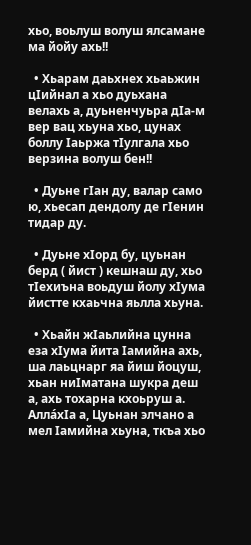хьо, воьлуш волуш ялсамане ма йойу ахь!!

  • Хьарам даьхнех хьаьжин цIийнал а хьо дуьхана велахь а, дуьненчуьра дIа-м вер вац хьуна хьо, цунах боллу Iаьржа тIулгала хьо верзина волуш бен!!

  • Дуьне гIан ду, валар само ю, хьесап дендолу де гIенин тидар ду.

  • Дуьне хIорд бу, цуьнан берд ( йист ) кешнаш ду, хьо тIехиъна воьдуш йолу хIума йистте кхаьчна яьлла хьуна.

  • Хьайн жIаьлийна цунна еза хIума йита Iамийна ахь, ша лаьцнарг яа йиш йоцуш, хьан ниIматана шукра деш а, ахь тохарна кхоьруш а. АллáхIа а, Цуьнан элчано а мел Iамийна хьуна, ткъа хьо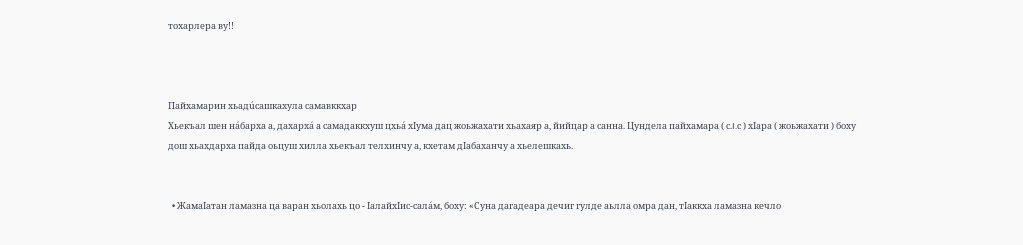тохарлера ву!!



Пайхамарин хьадúсашкахула самавккхар
Хьекъал шен нáбарха а, дахархá а самадаккхуш цхьá хIума дац жоьжахати хьахаяр а, йийцар а санна. Цундела пайхамара ( с.I.с ) хIара ( жоьжахати ) боху дош хьахдарха пайда оьцуш хилла хьекъал телхинчу а, кхетам дIабаханчу а хьелешкахь.


  • ЖамаIатан ламазна ца варан хьолахь цо - IалайхIис-салáм, боху: «Суна дагадеара дечиг гулде аьлла омра дан, тIаккха ламазна кечло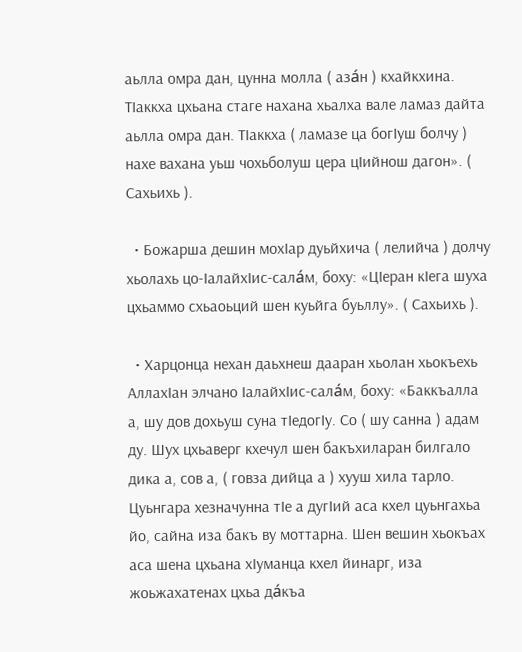аьлла омра дан, цунна молла ( азáн ) кхайкхина. ТIаккха цхьана стаге нахана хьалха вале ламаз дайта аьлла омра дан. ТIаккха ( ламазе ца богIуш болчу ) нахе вахана уьш чохьболуш цера цIийнош дагон». ( Сахьихь ).

  • Божарша дешин мохIар дуьйхича ( лелийча ) долчу хьолахь цо-IалайхIис-салáм, боху: «ЦIеран кIега шуха цхьаммо схьаоьций шен куьйга буьллу». ( Сахьихь ).

  • Харцонца нехан даьхнеш дааран хьолан хьокъехь АллахIан элчано IалайхIис-салáм, боху: «Баккъалла а, шу дов дохьуш суна тIедогIу. Со ( шу санна ) адам ду. Шух цхьаверг кхечул шен бакъхиларан билгало дика а, сов а, ( говза дийца а ) хууш хила тарло. Цуьнгара хезначунна тIе а дугIий аса кхел цуьнгахьа йо, сайна иза бакъ ву моттарна. Шен вешин хьокъах аса шена цхьана хIуманца кхел йинарг, иза жоьжахатенах цхьа дáкъа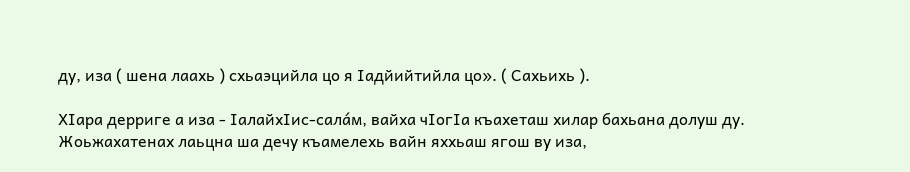ду, иза ( шена лаахь ) схьаэцийла цо я Iадйийтийла цо». ( Сахьихь ).

ХIара дерриге а иза - IалайхIис-салáм, вайха чIогIа къахеташ хилар бахьана долуш ду. Жоьжахатенах лаьцна ша дечу къамелехь вайн яххьаш ягош ву иза,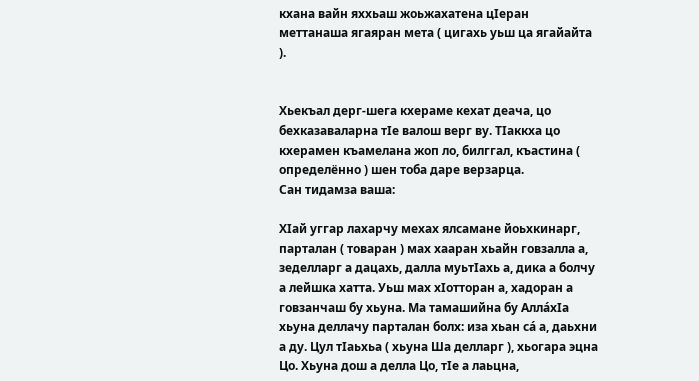кхана вайн яххьаш жоьжахатена цIеран меттанаша ягаяран мета ( цигахь уьш ца ягайайта ).


Хьекъал дерг-шега кхераме кехат деача, цо бехказаваларна тIе валош верг ву. ТIаккха цо кхерамен къамелана жоп ло, билггал, къастина ( определённо ) шен тоба даре верзарца.
Сан тидамза ваша:

ХIай уггар лахарчу мехах ялсамане йоьхкинарг, парталан ( товаран ) мах хааран хьайн говзалла а, зеделларг а дацахь, далла муьтIахь а, дика а болчу а лейшка хатта. Уьш мах хIотторан а, хадоран а говзанчаш бу хьуна. Ма тамашийна бу АллáхIа хьуна деллачу парталан болх: иза хьан сá а, даьхни а ду. Цул тIаьхьа ( хьуна Ша делларг ), хьогара эцна Цо. Хьуна дош а делла Цо, тIе а лаьцна,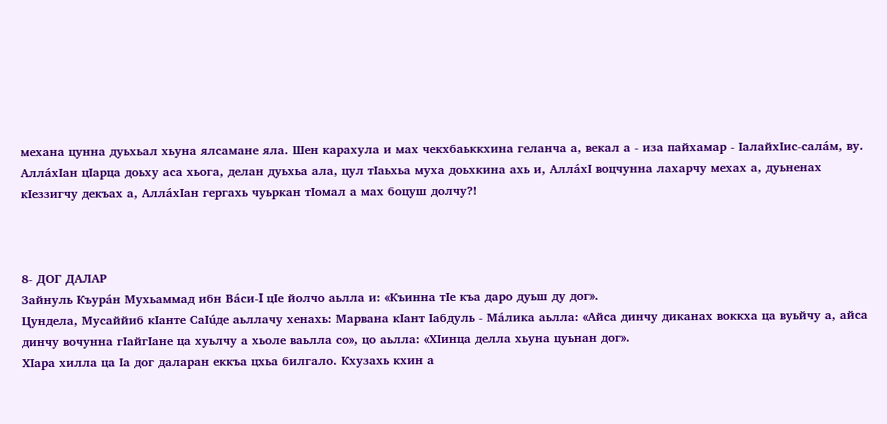механа цунна дуьхьал хьуна ялсамане яла. Шен карахула и мах чекхбаьккхина геланча а, векал а - иза пайхамар - IалайхIис-салáм, ву. АллáхIан цIарца доьху аса хьога, делан дуьхьа ала, цул тIаьхьа муха доьхкина ахь и, АллáхI воцчунна лахарчу мехах а, дуьненах кIеззигчу декъах а, АллáхIан гергахь чуьркан тIомал а мах боцуш долчу?!



8- ДОГ ДАЛАР
Зайнуль Къурáн Мухьаммад ибн Вáси-I цIе йолчо аьлла и: «Къинна тIе къа даро дуьш ду дог».
Цундела, Мусаййиб кIанте СаIúде аьллачу хенахь: Марвана кIант Iабдуль - Мáлика аьлла: «Айса динчу диканах воккха ца вуьйчу а, айса динчу вочунна гIайгIане ца хуьлчу а хьоле ваьлла со», цо аьлла: «ХIинца делла хьуна цуьнан дог».
ХIара хилла ца Iа дог даларан еккъа цхьа билгало. Кхузахь кхин а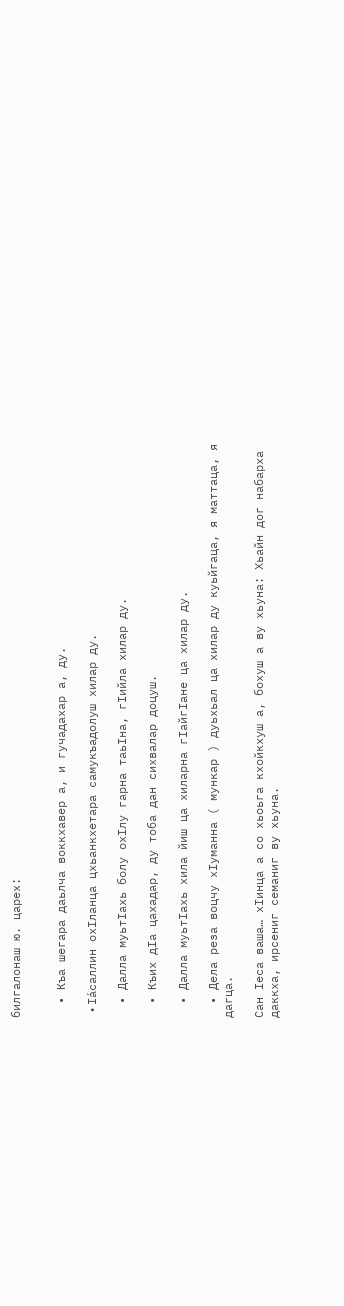билгалонаш ю. царех:


  • Къа шегара даьлча воккхавер а, и гучадахар а, ду.

  • Iáсаллин охIланца цхьанкхетара самукъадолуш хилар ду.

  • Далла муьтIахь болу охIлу гарна таьIна, гIийла хилар ду.

  • Къих дIа цахадар, ду тоба дан сихвалар доцуш.

  • Далла муьтIахь хила йиш ца хиларна гIайгIане ца хилар ду.

  • Дела реза воцчу хIуманна ( мункар ) дуьхьал ца хилар ду куьйгаца, я маттаца, я дагца.

Сан Iеса ваша… хIинца а со хьоьга кхойкхуш а, бохуш а ву хьуна: Хьайн дог набарха даккха, ирсениг семаниг ву хьуна.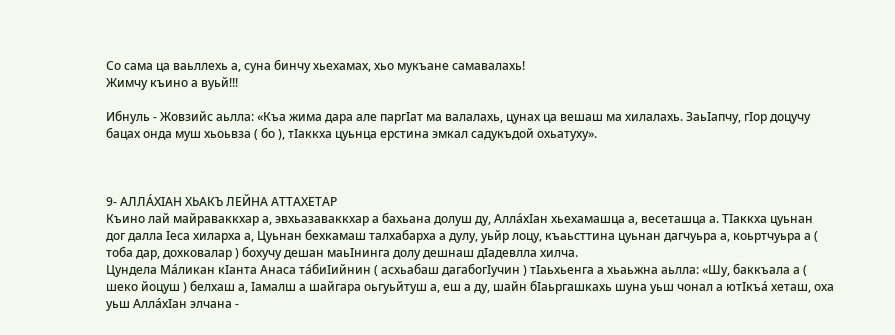Со сама ца ваьллехь а, суна бинчу хьехамах, хьо мукъане самавалахь!
Жимчу къино а вуьй!!!

Ибнуль - Жовзийс аьлла: «Къа жима дара але паргIат ма валалахь, цунах ца вешаш ма хилалахь. ЗаьIапчу, гIор доцучу бацах онда муш хьоьвза ( бо ), тIаккха цуьнца ерстина эмкал садукъдой охьатуху».



9- АЛЛÁХIАН ХЬАКЪ ЛЕЙНА АТТАХЕТАР
Къино лай майраваккхар а, эвхьазаваккхар а бахьана долуш ду, АллáхIан хьехамашца а, весеташца а. ТIаккха цуьнан дог далла Iеса хиларха а, Цуьнан бехкамаш талхабарха а дулу, уьйр лоцу, къаьсттина цуьнан дагчуьра а, коьртчуьра а ( тоба дар, дохковалар ) бохучу дешан маьIнинга долу дешнаш дIадевлла хилча.
Цундела Мáликан кIанта Анаса тáбиIийнин ( асхьабаш дагабогIучин ) тIаьхьенга а хьаьжна аьлла: «Шу, баккъала а ( шеко йоцуш ) белхаш а, Iамалш а шайгара оьгуьйтуш а, еш а ду, шайн бIаьргашкахь шуна уьш чонал а ютIкъá хеташ, оха уьш АллáхIан элчана -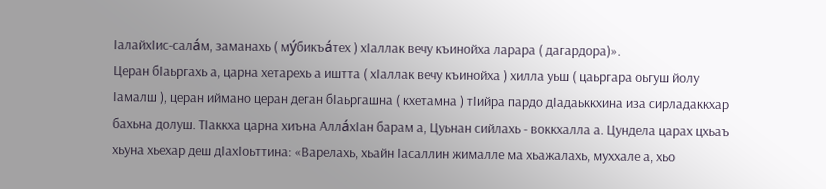IалайхIис-салáм, заманахь ( мýбикъáтех ) хIаллак вечу къинойха ларара ( дагардора)».
Церан бIаьргахь а, царна хетарехь а иштта ( хIаллак вечу къинойха ) хилла уьш ( цаьргара оьгуш йолу Iамалш ), церан иймано церан деган бIаьргашна ( кхетамна ) тIийра пардо дIадаьккхина иза сирладаккхар бахьна долуш. ТIаккха царна хиъна АллáхIан барам а, Цуьнан сийлахь - воккхалла а. Цундела царах цхьаъ хьуна хьехар деш дIахIоьттина: «Варелахь, хьайн Iасаллин жималле ма хьажалахь, муххале а, хьо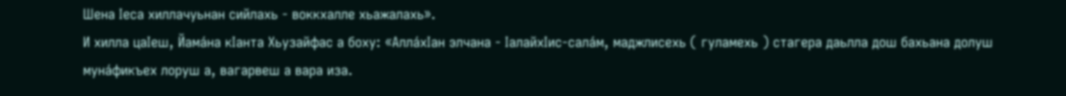Шена Iеса хиллачуьнан сийлахь - воккхалле хьажалахь».
И хилла цаIеш, Йамáна кIанта Хьузайфас а боху: «АллáхIан элчана - IалайхIис-салáм, маджлисехь ( гуламехь ) стагера даьлла дош бахьана долуш мунáфикъех лоруш а, вагарвеш а вара иза.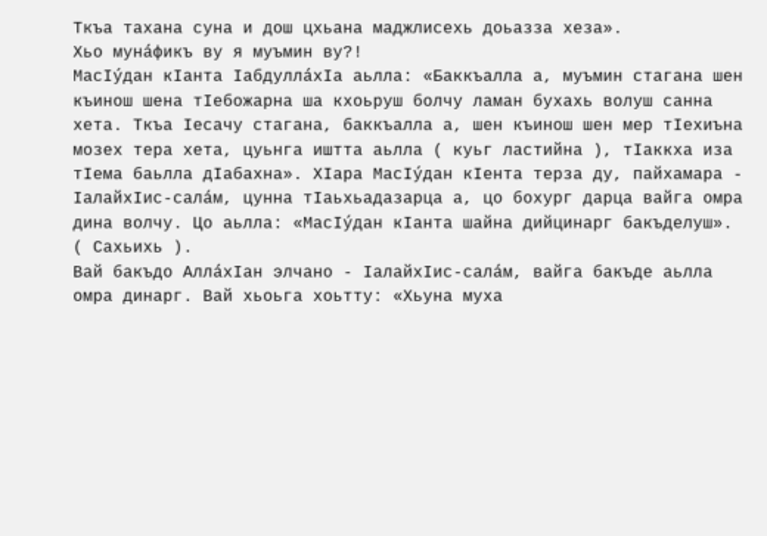Ткъа тахана суна и дош цхьана маджлисехь доьазза хеза».
Хьо мунáфикъ ву я муъмин ву?!
МасIýдан кIанта IабдуллáхIа аьлла: «Баккъалла а, муъмин стагана шен къинош шена тIебожарна ша кхоьруш болчу ламан бухахь волуш санна хета. Ткъа Iесачу стагана, баккъалла а, шен къинош шен мер тIехиъна мозех тера хета, цуьнга иштта аьлла ( куьг ластийна ), тIаккха иза тIема баьлла дIабахна». ХIара МасIýдан кIента терза ду, пайхамара - IалайхIис-салáм, цунна тIаьхьадазарца а, цо бохург дарца вайга омра дина волчу. Цо аьлла: «МасIýдан кIанта шайна дийцинарг бакъделуш». ( Сахьихь ).
Вай бакъдо АллáхIан элчано - IалайхIис-салáм, вайга бакъде аьлла омра динарг. Вай хьоьга хоьтту: «Хьуна муха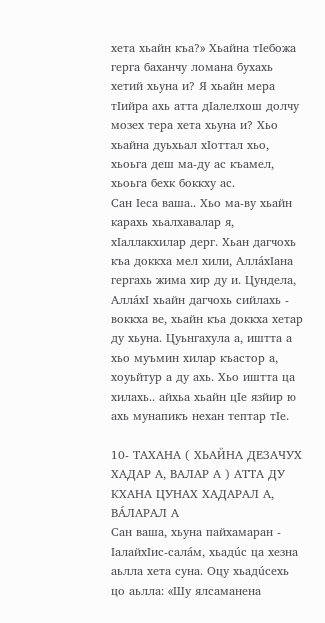хета хьайн къа?» Хьайна тIебожа герга баханчу ломана бухахь хетий хьуна и? Я хьайн мера тIийра ахь атта дIалелхош долчу мозех тера хета хьуна и? Хьо хьайна дуьхьал хIоттал хьо, хьоьга деш ма-ду ас къамел, хьоьга бехк боккху ас.
Сан Iеса ваша.. Хьо ма-ву хьайн карахь хьалхавалар я, хIаллакхилар дерг. Хьан дагчохь къа доккха мел хили, АллáхIана гергахь жима хир ду и. Цундела, АллáхI хьайн дагчохь сийлахь - воккха ве, хьайн къа доккха хетар ду хьуна. Цуьнгахула а, иштта а хьо муъмин хилар къастор а, хоуьйтур а ду ахь. Хьо иштта ца хилахь.. айхьа хьайн цIе язйир ю ахь мунапикъ нехан тептар тIе.

10- ТАХАНА ( ХЬАЙНА ДЕЗАЧУХ ХАДАР А, ВАЛАР А ) АТТА ДУ КХАНА ЦУНАХ ХАДАРАЛ А, ВÁЛАРАЛ А
Сан ваша, хьуна пайхамаран - IалайхIис-салáм, хьадúс ца хезна аьлла хета суна. Оцу хьадúсехь цо аьлла: «Шу ялсаманена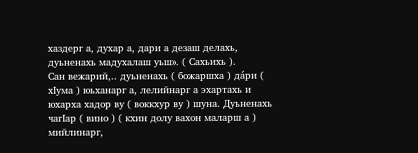хаздерг а, духар а, дари а дезаш делахь, дуьненахь мадухалаш уьш». ( Сахьихь ).
Сан вежарий,.. дуьненахь ( божаршха ) дáри ( хIума ) юьханарг а, лелийнарг а эхартахь и юхарха хадор ву ( воккхур ву ) шуна. Дуьненахь чагIар ( вино ) ( кхин долу вахон маларш а ) мийлинарг,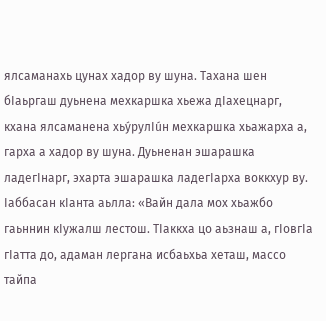ялсаманахь цунах хадор ву шуна. Тахана шен бIаьргаш дуьнена мехкаршка хьежа дIахецнарг, кхана ялсаманена хьýрулIúн мехкаршка хьажарха а, гарха а хадор ву шуна. Дуьненан эшарашка ладегIнарг, эхарта эшарашка ладегIарха воккхур ву.
Iаббасан кIанта аьлла: «Вайн дала мох хьажбо гаьннин кIужалш лестош. ТIаккха цо аьзнаш а, гIовгIа гIатта до, адаман лергана исбаьхьа хеташ, массо тайпа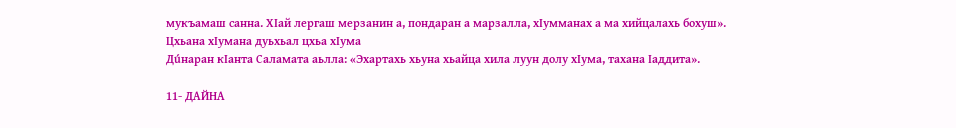мукъамаш санна. ХIай лергаш мерзанин а, пондаран а марзалла, хIумманах а ма хийцалахь бохуш».
Цхьана хIумана дуьхьал цхьа хIума
Дúнаран кIанта Саламата аьлла: «Эхартахь хьуна хьайца хила луун долу хIума, тахана Iаддита».

11- ДАЙНА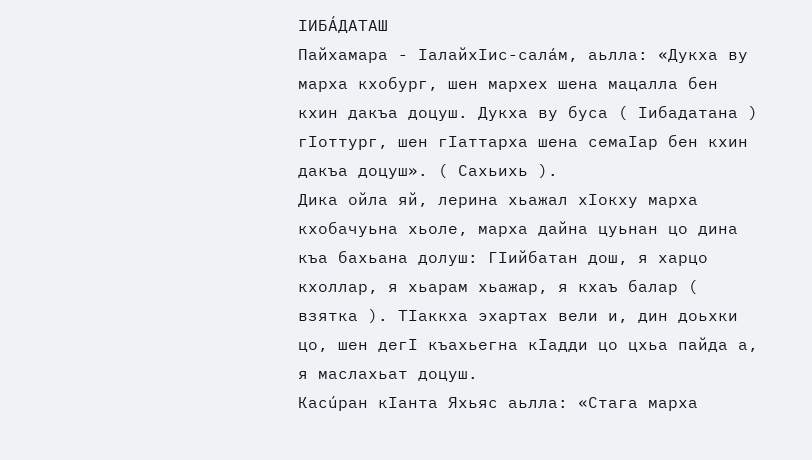IИБÁДАТАШ
Пайхамара - IалайхIис-салáм, аьлла: «Дукха ву марха кхобург, шен мархех шена мацалла бен кхин дакъа доцуш. Дукха ву буса ( Iибадатана ) гIоттург, шен гIаттарха шена семаIар бен кхин дакъа доцуш». ( Сахьихь ).
Дика ойла яй, лерина хьажал хIокху марха кхобачуьна хьоле, марха дайна цуьнан цо дина къа бахьана долуш: ГIийбатан дош, я харцо кхоллар, я хьарам хьажар, я кхаъ балар ( взятка ). ТIаккха эхартах вели и, дин доьхки цо, шен дегI къахьегна кIадди цо цхьа пайда а, я маслахьат доцуш.
Касúран кIанта Яхьяс аьлла: «Стага марха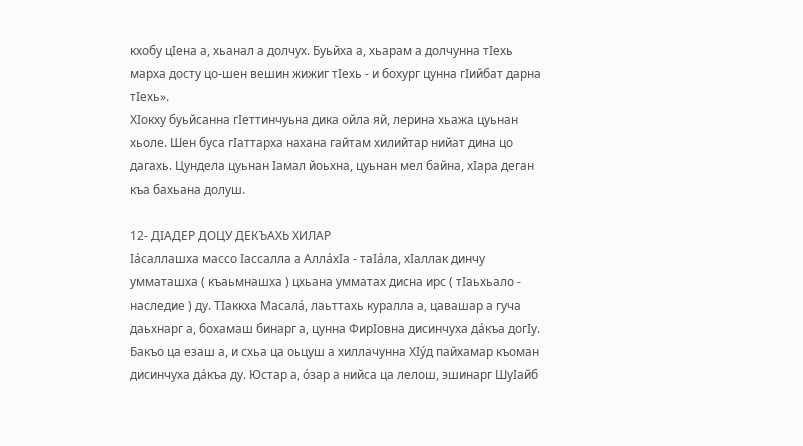кхобу цIена а, хьанал а долчух. Буьйха а, хьарам а долчунна тIехь марха досту цо-шен вешин жижиг тIехь - и бохург цунна гIийбат дарна тIехь».
ХIокху буьйсанна гIеттинчуьна дика ойла яй, лерина хьажа цуьнан хьоле. Шен буса гIаттарха нахана гайтам хилийтар нийат дина цо дагахь. Цундела цуьнан Iамал йоьхна, цуьнан мел байна, хIара деган къа бахьана долуш.

12- ДIАДЕР ДОЦУ ДЕКЪАХЬ ХИЛАР
Iáсаллашха массо Iассалла а АллáхIа - таIáла, хIаллак динчу умматашха ( къаьмнашха ) цхьана умматах дисна ирс ( тIаьхьало - наследие ) ду. ТIаккха Масалá, лаьттахь куралла а, цавашар а гуча даьхнарг а, бохамаш бинарг а, цунна ФирIовна дисинчуха дáкъа догIу. Бакъо ца езаш а, и схьа ца оьцуш а хиллачунна ХIýд пайхамар къоман дисинчуха дáкъа ду. Юстар а, óзар а нийса ца лелош, эшинарг ШуIайб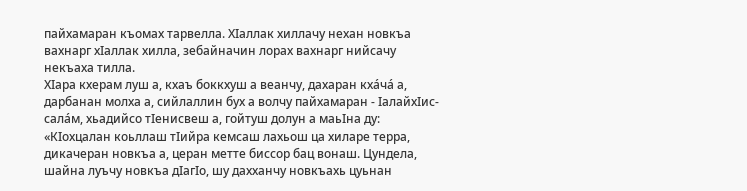пайхамаран къомах тарвелла. ХIаллак хиллачу нехан новкъа вахнарг хIаллак хилла, зебайначин лорах вахнарг нийсачу некъаха тилла.
ХIара кхерам луш а, кхаъ боккхуш а веанчу, дахаран кхáчá а, дарбанан молха а, сийлаллин бух а волчу пайхамаран - IалайхIис-салáм, хьадийсо тIенисвеш а, гойтуш долун а маьIна ду: «КIохцалан коьллаш тIийра кемсаш лахьош ца хиларе терра, дикачеран новкъа а, церан метте биссор бац вонаш. Цундела, шайна луъчу новкъа дIагIо, шу дахханчу новкъахь цуьнан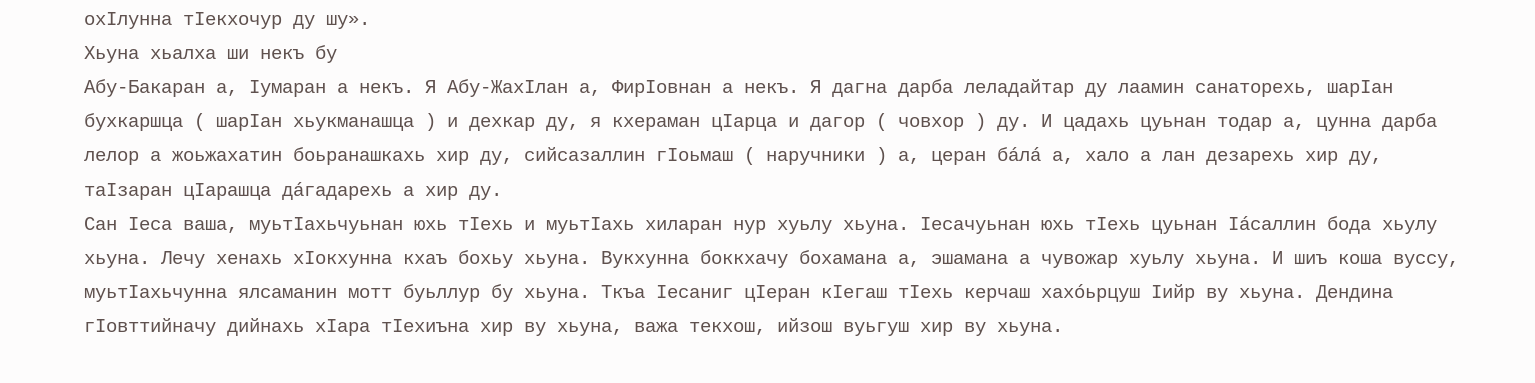охIлунна тIекхочур ду шу».
Хьуна хьалха ши некъ бу
Абу-Бакаран а, Iумаран а некъ. Я Абу-ЖахIлан а, ФирIовнан а некъ. Я дагна дарба леладайтар ду лаамин санаторехь, шарIан бухкаршца ( шарIан хьукманашца ) и дехкар ду, я кхераман цIарца и дагор ( човхор ) ду. И цадахь цуьнан тодар а, цунна дарба лелор а жоьжахатин боьранашкахь хир ду, сийсазаллин гIоьмаш ( наручники ) а, церан бáлá а, хало а лан дезарехь хир ду, таIзаран цIарашца дáгадарехь а хир ду.
Сан Iеса ваша, муьтIахьчуьнан юхь тIехь и муьтIахь хиларан нур хуьлу хьуна. Iесачуьнан юхь тIехь цуьнан Iáсаллин бода хьулу хьуна. Лечу хенахь хIокхунна кхаъ бохьу хьуна. Вукхунна боккхачу бохамана а, эшамана а чувожар хуьлу хьуна. И шиъ коша вуссу, муьтIахьчунна ялсаманин мотт буьллур бу хьуна. Ткъа Iесаниг цIеран кIегаш тIехь керчаш хахóьрцуш Iийр ву хьуна. Дендина гIовттийначу дийнахь хIара тIехиъна хир ву хьуна, важа текхош, ийзош вуьгуш хир ву хьуна.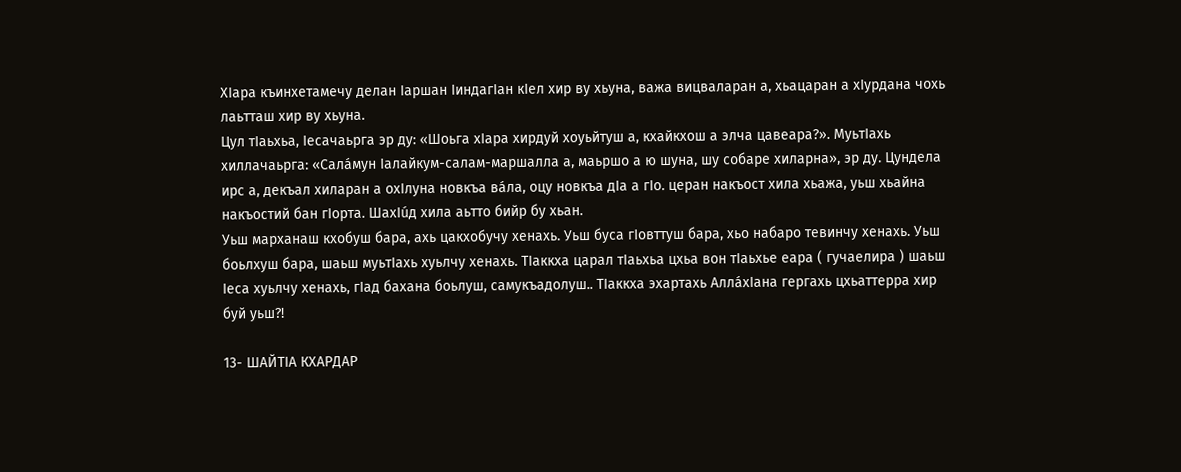ХIара къинхетамечу делан Iаршан IиндагIан кIел хир ву хьуна, важа вицваларан а, хьацаран а хIурдана чохь лаьтташ хир ву хьуна.
Цул тIаьхьа, Iесачаьрга эр ду: «Шоьга хIара хирдуй хоуьйтуш а, кхайкхош а элча цавеара?». МуьтIахь хиллачаьрга: «Салáмун Iалайкум-салам-маршалла а, маьршо а ю шуна, шу собаре хиларна», эр ду. Цундела ирс а, декъал хиларан а охIлуна новкъа вáла, оцу новкъа дIа а гIо. церан накъост хила хьажа, уьш хьайна накъостий бан гIорта. ШахIúд хила аьтто бийр бу хьан.
Уьш марханаш кхобуш бара, ахь цакхобучу хенахь. Уьш буса гIовттуш бара, хьо набаро тевинчу хенахь. Уьш боьлхуш бара, шаьш муьтIахь хуьлчу хенахь. ТIаккха царал тIаьхьа цхьа вон тIаьхье еара ( гучаелира ) шаьш Iеса хуьлчу хенахь, гIад бахана боьлуш, самукъадолуш.. ТIаккха эхартахь АллáхIана гергахь цхьаттерра хир буй уьш?!

13- ШАЙТIА КХАРДАР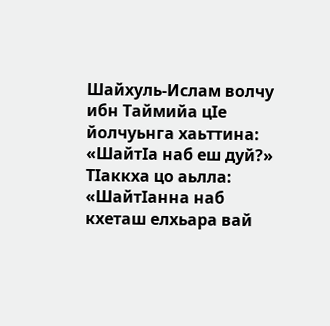Шайхуль-Ислам волчу ибн Таймийа цIе йолчуьнга хаьттина: «ШайтIа наб еш дуй?» ТIаккха цо аьлла: «ШайтIанна наб кхеташ елхьара вай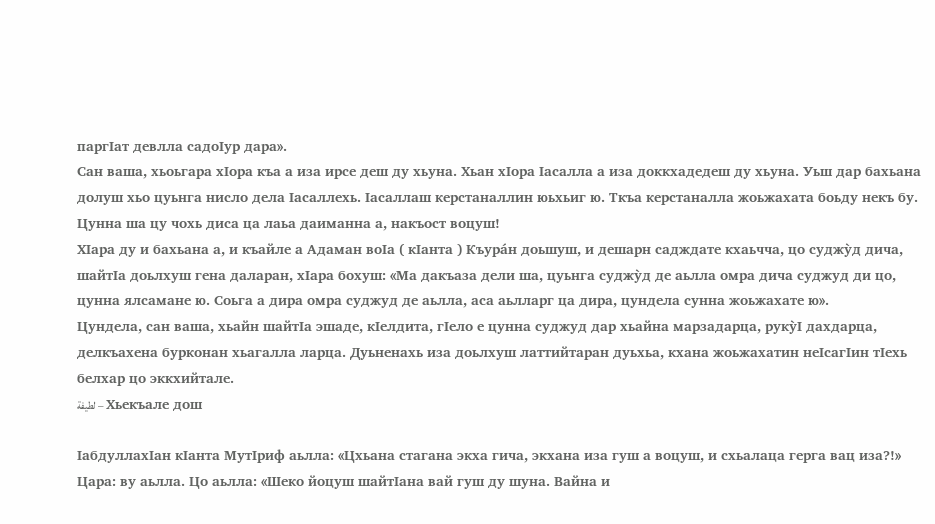паргIат девлла садоIур дара».
Сан ваша, хьоьгара хIора къа а иза ирсе деш ду хьуна. Хьан хIора Iасалла а иза доккхадедеш ду хьуна. Уьш дар бахьана долуш хьо цуьнга нисло дела Iасаллехь. Iасаллаш керстаналлин юьхьиг ю. Ткъа керстаналла жоьжахата боьду некъ бу. Цунна ша цу чохь диса ца лаьа даиманна а, накъост воцуш!
ХIара ду и бахьана а, и къайле а Адаман воIа ( кIанта ) Къурáн доьшуш, и дешарн садждате кхаьчча, цо суджỳд дича, шайтIа доьлхуш гена даларан, хIара бохуш: «Ма дакъаза дели ша, цуьнга суджỳд де аьлла омра дича суджуд ди цо, цунна ялсамане ю. Соьга а дира омра суджуд де аьлла, аса аьлларг ца дира, цундела сунна жоьжахате ю».
Цундела, сан ваша, хьайн шайтIа эшаде, кIелдита, гIело е цунна суджуд дар хьайна марзадарца, рукỳI дахдарца, делкъахена бурконан хьагалла ларца. Дуьненахь иза доьлхуш латтийтаран дуьхьа, кхана жоьжахатин неIсагIин тIехь белхар цо эккхийтале.
لطيفة – Хьекъале дош

IабдуллахIан кIанта МутIриф аьлла: «Цхьана стагана экха гича, экхана иза гуш а воцуш, и схьалаца герга вац иза?!» Цара: ву аьлла. Цо аьлла: «Шеко йоцуш шайтIана вай гуш ду шуна. Вайна и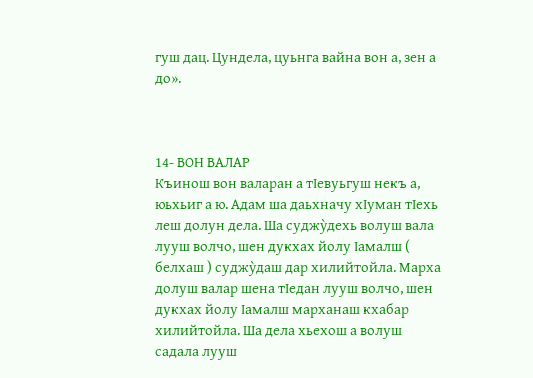гуш дац. Цундела, цуьнга вайна вон а, зен а до».



14- ВОН ВАЛАР
Къинош вон валаран а тIевуьгуш некъ а, юьхьиг а ю. Адам ша даьхначу хIуман тIехь леш долун дела. Ша суджỳдехь волуш вала лууш волчо, шен дукхах йолу Iамалш ( белхаш ) суджỳдаш дар хилийтойла. Марха долуш валар шена тIедан лууш волчо, шен дукхах йолу Iамалш марханаш кхабар хилийтойла. Ша дела хьехош а волуш садала лууш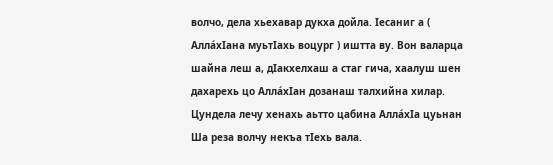волчо, дела хьехавар дукха дойла. Iесаниг а ( АллáхIана муьтIахь воцург ) иштта ву. Вон валарца шайна леш а, дIакхелхаш а стаг гича, хаалуш шен дахарехь цо АллáхIан дозанаш талхийна хилар. Цундела лечу хенахь аьтто цабина АллáхIа цуьнан Ша реза волчу некъа тIехь вала.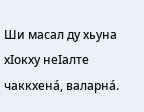Ши масал ду хьуна хIокху неIалте чаккхенá, валарнá.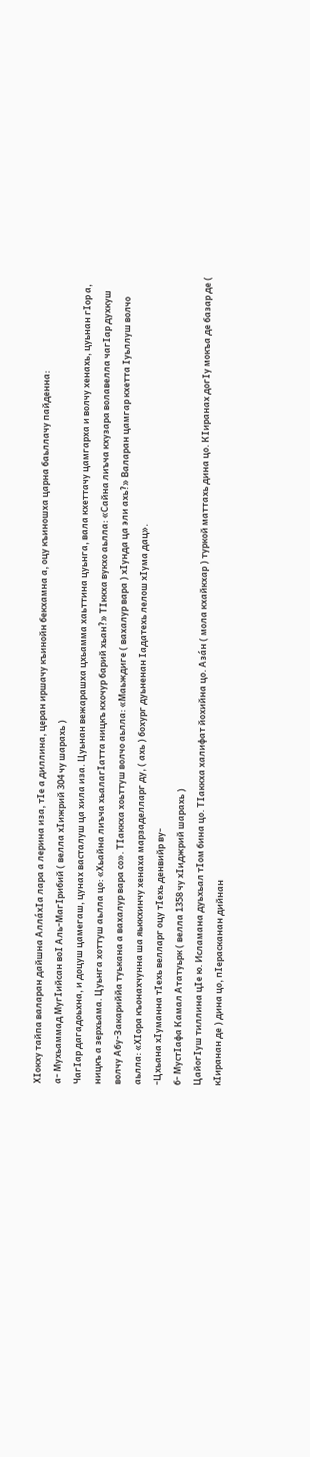ХIокху тайпа валаран дайшна АллáхIа лара а лерина иза, тIе а диллина, церан иршачу къинойн бекхамна а, оцу къиношха царна баьллачу пайденна:
а- Мухьаммад МугIийсан воI Аль-МагIрибий ( велла хIижрий 304 чу шарахь )
ЧагIар дагадоьхна, и доцуш цамегаш, цунах васталуш ца хила иза. Цуьнан вежарашха цхьамма хаьттина цуьнга, вала кхеттачу цамгарха и волчу хенахь, цуьнан гIор а, ницкъ а зерхьама. Цуьнга хоттуш аьлла цо: «Хьайна лиъча хьалагIатта ницкъ кхочур барий хьан?» ТIккха вукхо аьлла: «Сайна лиъча кхузара волавелла чагIар духкуш волчу Абу-Закариййа туькана а вахалур вара со». ТIаккха хоьттуш волчо аьлла: «Маьждиге ( вахалур вара ) хIунда ца эли ахь?» Валаран цамгар кхетта Iуьллуш волчо аьлла: «ХIора къонахчунна ша яьккхинчу хенаха марзаделларг ду, ( ахь ) бохург дуьненан Iадатехь лелош хIума дац».
-Цхьана хIуманна тIехь велларг оцу тIехь денвийр ву-
б- МустIафа Камал Ататуьрк ( велла 1358 чу хIиджрий шарахь )
ЦайогIуш тиллина цIе ю. Исламана дуьхьал тIом бина цо. ТIаккха халифат йохийна цо. Азáн ( мола кхайкхар ) туркой маттахь дина цо. КIиранах догIу мокъа де базар де ( кIиранан де ) дина цо, пIерасканан дийнан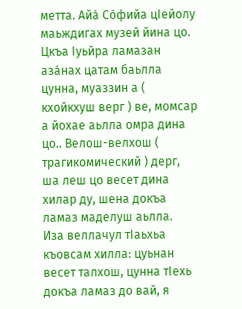метта. Айá Сóфийа цIейолу маьждигах музей йина цо. Цкъа Iуьйра ламазан азáнах цатам баьлла цунна, муаззин а ( кхойкхуш верг ) ве, момсар а йохае аьлла омра дина цо.. Велош-велхош ( трагикомический ) дерг, ша леш цо весет дина хилар ду, шена докъа ламаз маделуш аьлла.
Иза веллачул тIаьхьа къовсам хилла: цуьнан весет талхош, цунна тIехь докъа ламаз до вай, я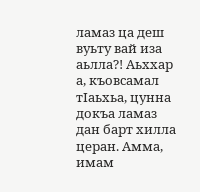ламаз ца деш вуьту вай иза аьлла?! Аьххар а, къовсамал тIаьхьа, цунна докъа ламаз дан барт хилла церан. Амма, имам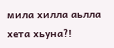мила хилла аьлла хета хьуна?!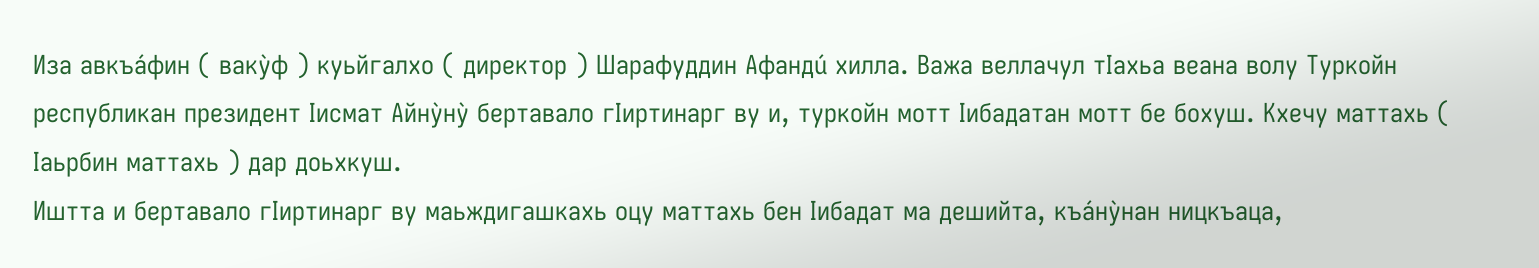Иза авкъáфин ( вакỳф ) куьйгалхо ( директор ) Шарафуддин Афандú хилла. Важа веллачул тIахьа веана волу Туркойн республикан президент Iисмат Айнỳнỳ бертавало гIиртинарг ву и, туркойн мотт Iибадатан мотт бе бохуш. Кхечу маттахь ( Iаьрбин маттахь ) дар доьхкуш.
Иштта и бертавало гIиртинарг ву маьждигашкахь оцу маттахь бен Iибадат ма дешийта, къáнỳнан ницкъаца,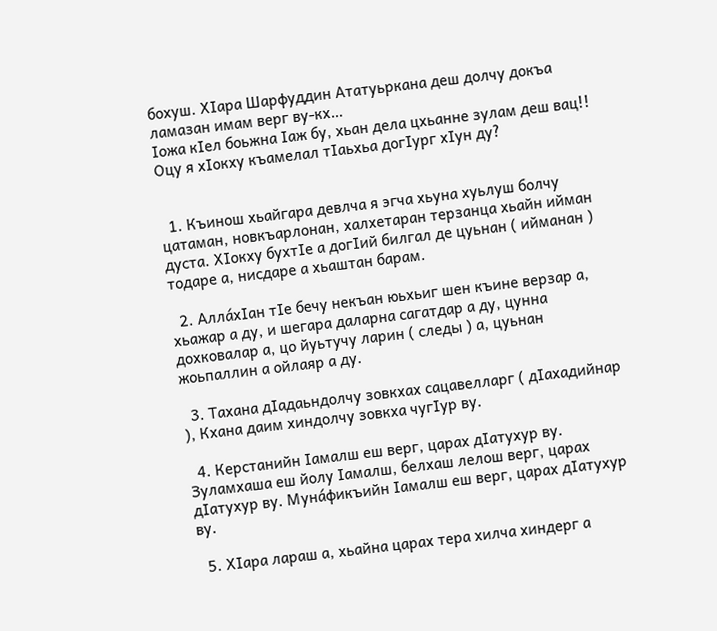бохуш. ХIара Шарфуддин Ататуьркана деш долчу докъа ламазан имам верг ву-кх…
Iожа кIел боьжна Iаж бу, хьан дела цхьанне зулам деш вац!! Оцу я хIокху къамелал тIаьхьа догIург хIун ду?


  1. Къинош хьайгара девлча я эгча хьуна хуьлуш болчу цатаман, новкъарлонан, халхетаран терзанца хьайн ийман дуста. ХIокху бухтIе а догIий билгал де цуьнан ( ийманан ) тодаре а, нисдаре а хьаштан барам.

  2. АллáхIан тIе бечу некъан юьхьиг шен къине верзар а, хьажар а ду, и шегара даларна сагатдар а ду, цунна дохковалар а, цо йуьтучу ларин ( следы ) а, цуьнан жоьпаллин а ойлаяр а ду.

  3. Тахана дIадаьндолчу зовкхах сацавелларг ( дIахадийнар ), Кхана даим хиндолчу зовкха чугIур ву.

  4. Керстанийн Iамалш еш верг, царах дIатухур ву. Зуламхаша еш йолу Iамалш, белхаш лелош верг, царах дIатухур ву. Мунáфикъийн Iамалш еш верг, царах дIатухур ву.

  5. ХIара лараш а, хьайна царах тера хилча хиндерг а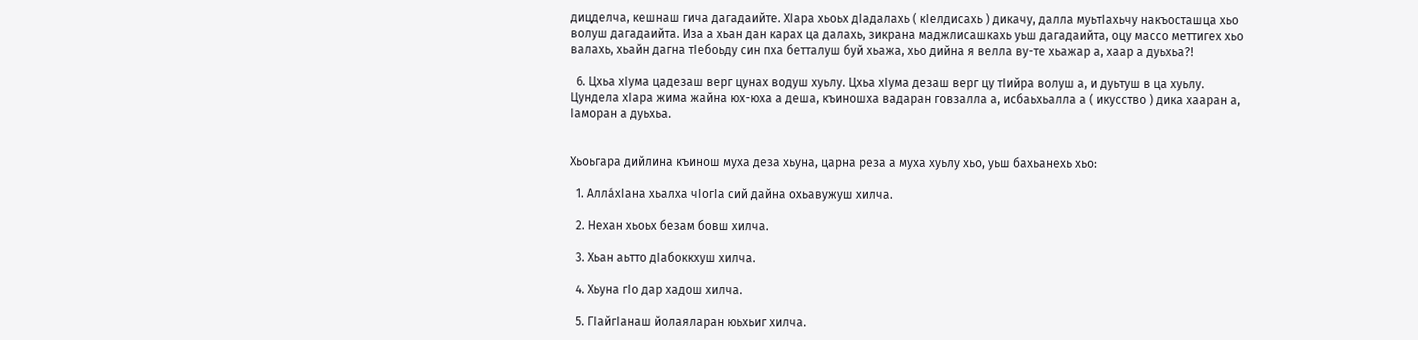дицделча, кешнаш гича дагадаийте. ХIара хьоьх дIадалахь ( кIелдисахь ) дикачу, далла муьтIахьчу накъосташца хьо волуш дагадаийта. Иза а хьан дан карах ца далахь, зикрана маджлисашкахь уьш дагадаийта, оцу массо меттигех хьо валахь, хьайн дагна тIебоьду син пха бетталуш буй хьажа, хьо дийна я велла ву-те хьажар а, хаар а дуьхьа?!

  6. Цхьа хIума цадезаш верг цунах водуш хуьлу. Цхьа хIума дезаш верг цу тIийра волуш а, и дуьтуш в ца хуьлу. Цундела хIара жима жайна юх-юха а деша, къиношха вадаран говзалла а, исбаьхьалла а ( икусство ) дика хааран а, Iаморан а дуьхьа.


Хьоьгара дийлина къинош муха деза хьуна, царна реза а муха хуьлу хьо, уьш бахьанехь хьо:

  1. АллáхIана хьалха чIогIа сий дайна охьавужуш хилча.

  2. Нехан хьоьх безам бовш хилча.

  3. Хьан аьтто дIабоккхуш хилча.

  4. Хьуна гIо дар хадош хилча.

  5. ГIайгIанаш йолаяларан юьхьиг хилча.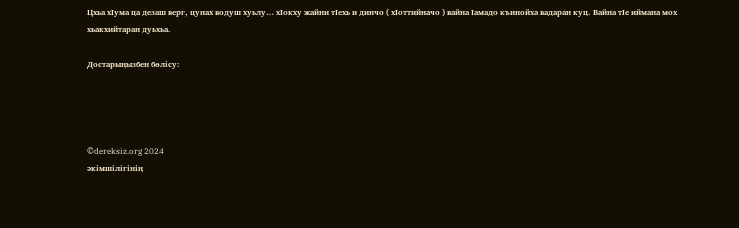Цхьа хIума ца дезаш верг, цунах водуш хуьлу… хIокху жайни тIехь и динчо ( хIоттийначо ) вайна Iамадо къинойха вадаран куц. Вайна тIе иймана мох хьакхийтаран дуьхьа.

Достарыңызбен бөлісу:




©dereksiz.org 2024
әкімшілігінің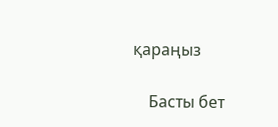қараңыз

    Басты бет